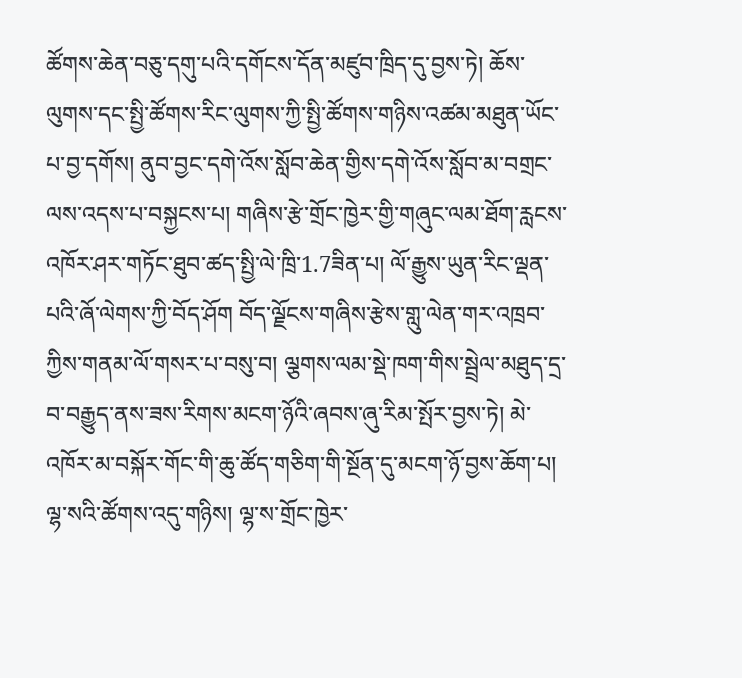ཚོགས་ཆེན་བཅུ་དགུ་པའི་དགོངས་དོན་མཛུབ་ཁྲིད་དུ་བྱས་ཏེ། ཆོས་ལུགས་དང་སྤྱི་ཚོགས་རིང་ལུགས་ཀྱི་སྤྱི་ཚོགས་གཉིས་འཚམ་མཐུན་ཡོང་པ་བྱ་དགོས། ནུབ་བྱང་དགེ་འོས་སློབ་ཆེན་གྱིས་དགེ་འོས་སློབ་མ་བགྲང་ལས་འདས་པ་བསྐྱངས་པ། གཞིས་རྩེ་གྲོང་ཁྱེར་གྱི་གཞུང་ལམ་ཐོག་རླངས་འཁོར་ཤར་གཏོང་ཐུབ་ཚད་སྤྱི་ལེ་ཁྲི་1.7ཟིན་པ། ལོ་རྒྱུས་ཡུན་རིང་ལྡན་པའི་ཞོ་ལེགས་ཀྱི་བོད་ཤོག བོད་ལྗོངས་གཞིས་རྩེས་གླུ་ལེན་གར་འཁྲབ་ཀྱིས་གནམ་ལོ་གསར་པ་བསུ་བ། ལྕགས་ལམ་སྡེ་ཁག་གིས་སྦྲེལ་མཐུད་དྲ་བ་བརྒྱུད་ནས་ཟས་རིགས་མངག་ཉོའི་ཞབས་ཞུ་རིམ་སྤོར་བྱས་ཏེ། མེ་འཁོར་མ་བསྐོར་གོང་གི་ཆུ་ཚོད་གཅིག་གི་སྔོན་དུ་མངག་ཉོ་བྱས་ཆོག་པ། ལྷ་སའི་ཚོགས་འདུ་གཉིས། ལྷ་ས་གྲོང་ཁྱེར་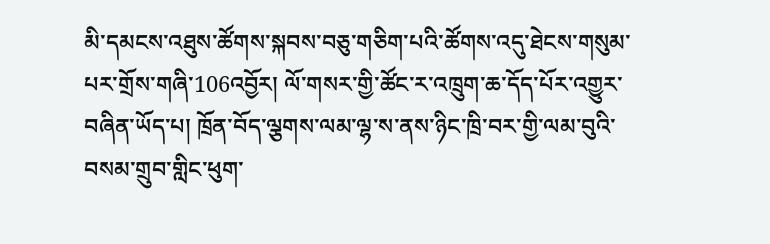མི་དམངས་འཐུས་ཚོགས་སྐབས་བཅུ་གཅིག་པའི་ཚོགས་འདུ་ཐེངས་གསུམ་པར་གྲོས་གཞི་106འབྱོར། ལོ་གསར་གྱི་ཚོང་ར་འཁྲུག་ཆ་དོད་པོར་འགྱུར་བཞིན་ཡོད་པ། ཁྲོན་བོད་ལྕགས་ལམ་ལྷ་ས་ནས་ཉིང་ཁྲི་བར་གྱི་ལམ་བུའི་བསམ་གྲུབ་གླིང་ཕུག་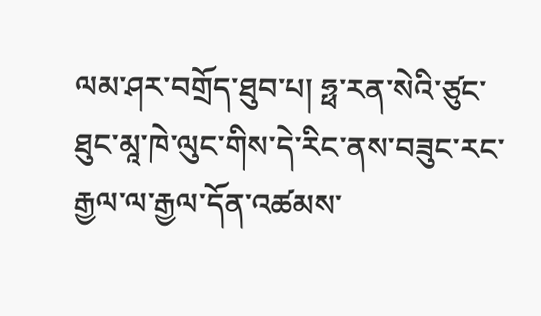ལམ་ཤར་བགྲོད་ཐུབ་པ། ཧྥ་རན་སེའི་ཙུང་ཐུང་མཱ་ཁེ་ལུང་གིས་དེ་རིང་ནས་བཟུང་རང་རྒྱལ་ལ་རྒྱལ་དོན་འཚམས་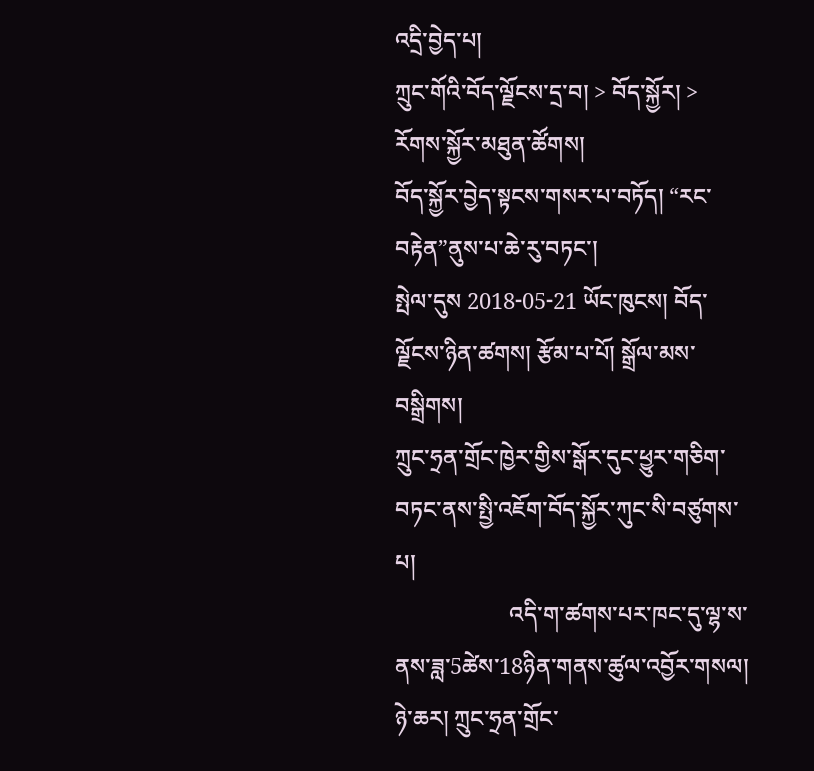འདྲི་བྱེད་པ།
ཀྲུང་གོའི་བོད་ལྗོངས་དྲ་བ། > བོད་སྐྱོར། > རོགས་སྐྱོར་མཐུན་ཚོགས།
བོད་སྐྱོར་བྱེད་སྟངས་གསར་པ་བཏོད། “རང་བརྟེན”ནུས་པ་ཆེ་རུ་བཏང་།
སྤེལ་དུས 2018-05-21 ཡོང་ཁུངས། བོད་ལྗོངས་ཉིན་ཚགས། རྩོམ་པ་པོ། སྒྲོལ་མས་བསྒྲིགས།
ཀྲུང་ཧྲན་གྲོང་ཁྱེར་གྱིས་སྒོར་དུང་ཕྱུར་གཅིག་བཏང་ནས་སྤྱི་འཇོག་བོད་སྐྱོར་ཀུང་སི་བཙུགས་པ།
                    འདི་ག་ཚགས་པར་ཁང་དུ་ལྷ་ས་ནས་ཟླ་5ཚེས་18ཉིན་གནས་ཚུལ་འབྱོར་གསལ། ཉེ་ཆར། ཀྲུང་ཧྲན་གྲོང་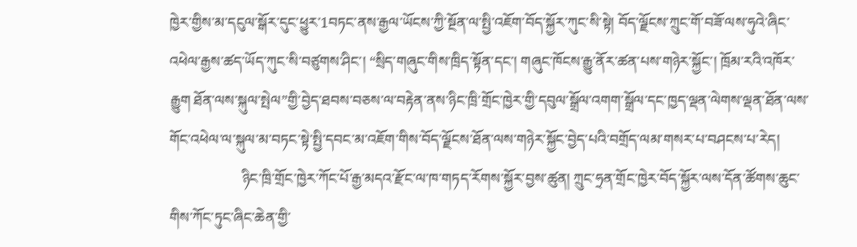ཁྱེར་གྱིས་མ་དངུལ་སྒོར་དུང་ཕྱུར་1བཏང་ནས་རྒྱལ་ཡོངས་ཀྱི་སྔོན་ལ་སྤྱི་འཇོག་བོད་སྐྱོར་ཀུང་སི་སྟེ། བོད་ལྗོངས་ཀྲུང་གོ་བཟོ་ལས་ཧུའེ་ཞིང་འཕེལ་རྒྱས་ཚད་ཡོད་ཀུང་སི་བཙུགས་ཤིང་། “སྲིད་གཞུང་གིས་ཁྲིད་སྟོན་དང་། གཞུང་ཁོངས་རྒྱུ་ནོར་ཚན་པས་གཉེར་སྐྱོང་། ཁྲོམ་རའི་འཁོར་རྒྱུག ཐོན་ལས་སྐུལ་སྤེལ”གྱི་བྱེད་ཐབས་བཅས་ལ་བརྟེན་ནས་ཉིང་ཁྲི་གྲོང་ཁྱེར་གྱི་དབུལ་སྒྲོལ་འགག་སྒྲོལ་དང་ཁྱད་ལྡན་ལེགས་ལྡན་ཐོན་ལས་གོང་འཕེལ་ལ་སྐུལ་མ་བཏང་སྟེ་སྤྱི་དབང་མ་འཇོག་གིས་བོད་ལྗོངས་ཐོན་ལས་གཉེར་སྐྱོང་བྱེད་པའི་བགྲོད་ལམ་གསར་པ་བཤངས་པ་རེད།
                    ཉིང་ཁྲི་གྲོང་ཁྱེར་ཀོང་པོ་རྒྱ་མདའ་རྫོང་ལ་ཁ་གཏད་རོགས་སྐྱོར་བྱས་ཚུན། ཀྲུང་ཧྲན་གྲོང་ཁྱེར་བོད་སྐྱོར་ལས་དོན་ཚོགས་ཆུང་གིས་ཀོང་ཏུང་ཞིང་ཆེན་གྱི་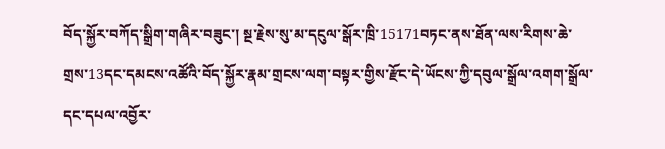བོད་སྐྱོར་བཀོད་སྒྲིག་གཞིར་བཟུང་། སྔ་རྗེས་སུ་མ་དངུལ་སྒོར་ཁྲི་15171བཏང་ནས་ཐོན་ལས་རིགས་ཆེ་གྲས་13དང་དམངས་འཚོའི་བོད་སྐྱོར་རྣམ་གྲངས་ལག་བསྟར་གྱིས་རྫོང་དེ་ཡོངས་ཀྱི་དབུལ་སྒྲོལ་འགག་སྒྲོལ་དང་དཔལ་འབྱོར་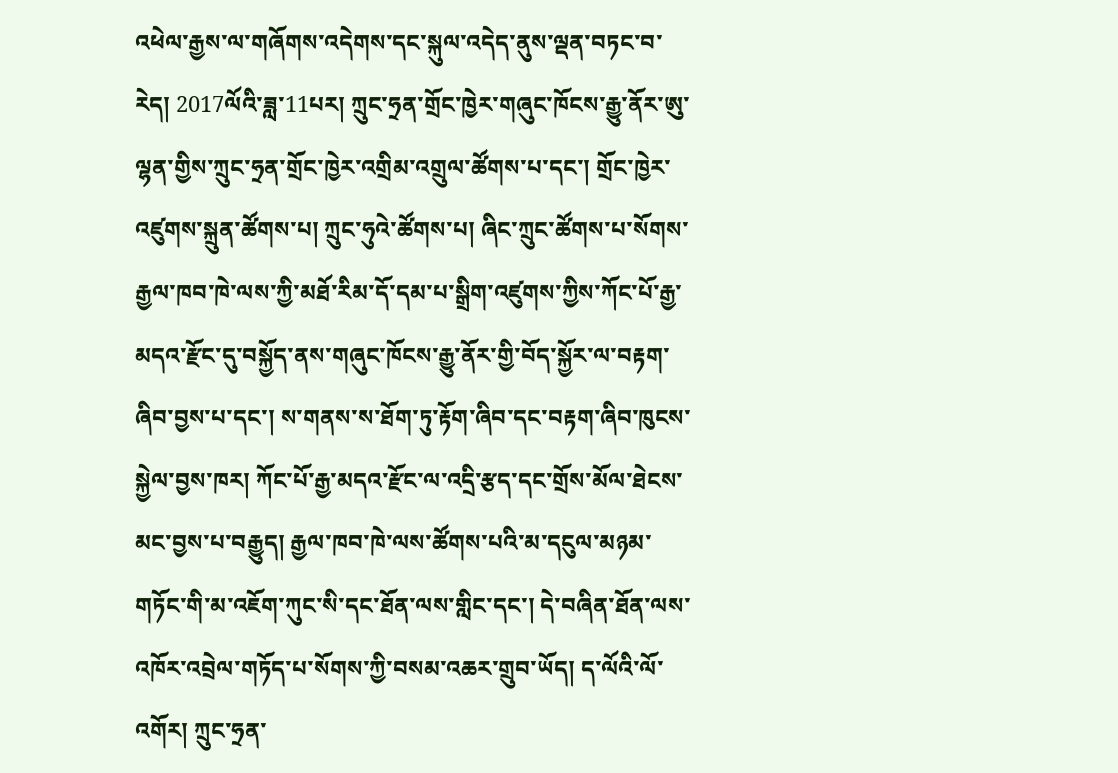འཕེལ་རྒྱས་ལ་གཞོགས་འདེགས་དང་སྐུལ་འདེད་ནུས་ལྡན་བཏང་བ་རེད། 2017ལོའི་ཟླ་11པར། ཀྲུང་ཧྲན་གྲོང་ཁྱེར་གཞུང་ཁོངས་རྒྱུ་ནོར་ཨུ་ལྷན་གྱིས་ཀྲུང་ཧྲན་གྲོང་ཁྱེར་འགྲིམ་འགྲུལ་ཚོགས་པ་དང་། གྲོང་ཁྱེར་འཛུགས་སྐྲུན་ཚོགས་པ། ཀྲུང་ཧུའེ་ཚོགས་པ། ཞིང་ཀྲུང་ཚོགས་པ་སོགས་རྒྱལ་ཁབ་ཁེ་ལས་ཀྱི་མཐོ་རིམ་དོ་དམ་པ་སྒྲིག་འཛུགས་ཀྱིས་ཀོང་པོ་རྒྱ་མདའ་རྫོང་དུ་བསྐྱོད་ནས་གཞུང་ཁོངས་རྒྱུ་ནོར་གྱི་བོད་སྐྱོར་ལ་བརྟག་ཞིབ་བྱས་པ་དང་། ས་གནས་ས་ཐོག་ཏུ་རྟོག་ཞིབ་དང་བརྟག་ཞིབ་ཁུངས་སྐྱེལ་བྱས་ཁར། ཀོང་པོ་རྒྱ་མདའ་རྫོང་ལ་འདྲི་རྩད་དང་གྲོས་མོལ་ཐེངས་མང་བྱས་པ་བརྒྱུད། རྒྱལ་ཁབ་ཁེ་ལས་ཚོགས་པའི་མ་དངུལ་མཉམ་གཏོང་གི་མ་འཇོག་ཀུང་སི་དང་ཐོན་ལས་གླིང་དང་། དེ་བཞིན་ཐོན་ལས་འཁོར་འབྲེལ་གཏོད་པ་སོགས་ཀྱི་བསམ་འཆར་གྲུབ་ཡོད། ད་ལོའི་ལོ་འགོར། ཀྲུང་ཧྲན་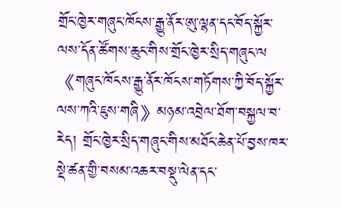གྲོང་ཁྱེར་གཞུང་ཁོངས་རྒྱུ་ནོར་ཨུ་ལྷན་དང་བོད་སྐྱོར་ལས་དོན་ཚོགས་ཆུང་གིས་གྲོང་ཁྱེར་སྲིད་གཞུང་ལ《གཞུང་ཁོངས་རྒྱུ་ནོར་ཁོངས་གཏོགས་ཀྱི་བོད་སྐྱོར་ལས་ཀའི་ཇུས་གཞི》མཉམ་འབྲེལ་ཐོག་བསྐྱལ་བ་རེད། གྲོང་ཁྱེར་སྲིད་གཞུང་གིས་མཐོང་ཆེན་པོ་བྱས་ཁར་སྡེ་ཚན་གྱི་བསམ་འཆར་བསྡུ་ལེན་དང་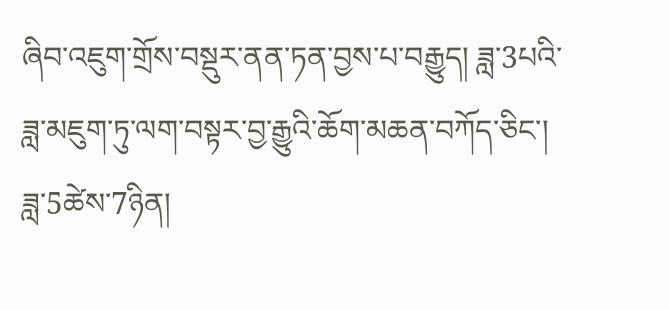ཞིབ་འཇུག་གྲོས་བསྡུར་ནན་ཏན་བྱས་པ་བརྒྱུད། ཟླ་3པའི་ཟླ་མཇུག་ཏུ་ལག་བསྟར་བྱ་རྒྱུའི་ཆོག་མཆན་བཀོད་ཅིང་། ཟླ་5ཚེས་7ཉིན།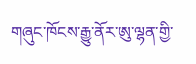གཞུང་ཁོངས་རྒྱུ་ནོར་ཨུ་ལྷན་གྱི་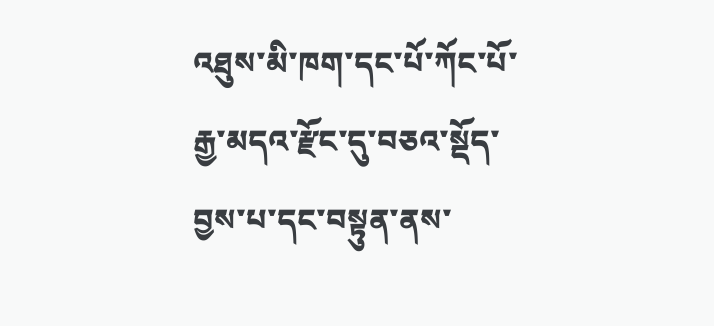འཐུས་མི་ཁག་དང་པོ་ཀོང་པོ་རྒྱ་མདའ་རྫོང་དུ་བཅའ་སྡོད་བྱས་པ་དང་བསྟུན་ནས་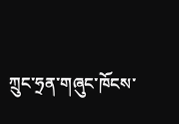ཀྲུང་ཧྲན་གཞུང་ཁོངས་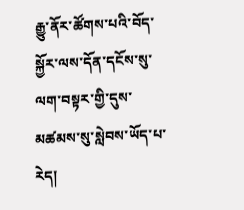རྒྱུ་ནོར་ཚོགས་པའི་བོད་སྐྱོར་ལས་དོན་དངོས་སུ་ལག་བསྟར་གྱི་དུས་མཚམས་སུ་སླེབས་ཡོད་པ་རེད།